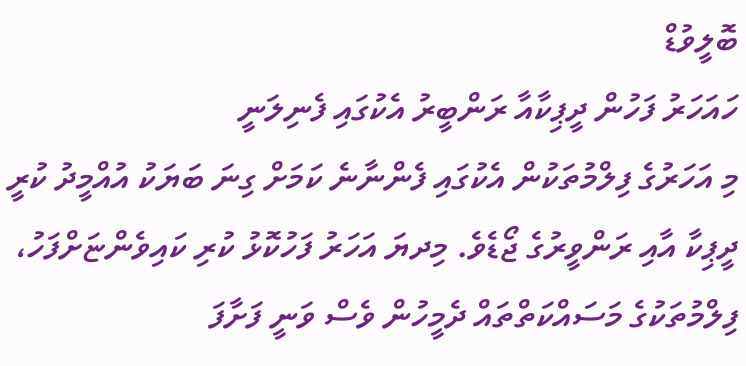ބޮލީވުޑް
ހައަހަރު ފަހުން ދީޕިކާއާ ރަންބީރު އެކުގައި ފެނިލަނީ
މި އަހަރުގެ ފިލްމުތަކުން އެކުގައި ފެންނާނެ ކަމަށް ގިނަ ބަޔަކު އުއްމީދު ކުރީ ދީޕިކާ އާއި ރަންވީރުގެ ޖޯޑެވެ. މިދޔަ އަހަރު ފަހުކޮޅު ކުރި ކައިވެންޏަށްފަހު، ފިލްމުތަކުގެ މަސައްކަތްތައް ދެމީހުން ވެސް ވަނީ ފަށާފަ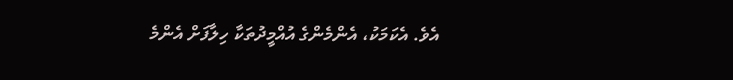އެވެ. އެކަމަކު، އެންމެންގެ އުއްމީދުތަކާ ހިލާފަށް އެންމެ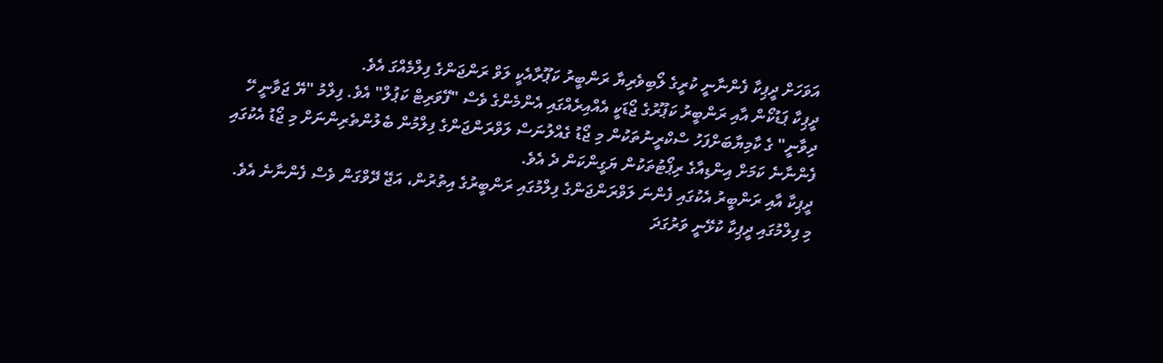އަވަހަށް ދީޕިކާ ފެންނާނީ ކުރީގެ ލޯބިވެރިޔާ ރަންބީރު ކަޕޫރާއެކީ ލަވް ރަންޖަންގެ ފިލްމެއްގަ އެވެ.
ދީޕިކާ ޕަޑުކޯން އާއި ރަންބީރު ކަޕޫރުގެ ޖޯޑަކީ އެއްއިރެއްގައި އެންމެންގެ ވެސް "ފޭވަރިޓް ކަޕުލް" އެވެ. ފިލްމު "ޔޭ ޖަވާނީ ހޭ ދިވާނީ" ގެ ކާމިޔާބަށްފަހު ސްކްރީނުތަކުން މި ޖޯޑު ގެއްލުނަސް ލަވްރަންޖަންގެ ފިލްމުން ބެލުންތެރިންނަށް މި ޖޯޑު އެކުގައި ފެންނާނެ ކަމަށް އިންޑިއާގެ ރިޕޯޓުތަކުން ޔަގީންކަން ދެ އެވެ.
ދީޕިކާ އާއި ރަންބީރު އެކުގައި ފެންނަ ލަވްރަންޖަންގެ ފިލްމުގައި ރަންބީރުގެ އިތުރުން، އަޖޭ ދޭވްގަން ވެސް ފެންނާނެ އެވެ. މި ފިލްމުގައި ދީޕިކާ ކުޅޭނީ ވަރުގަދަ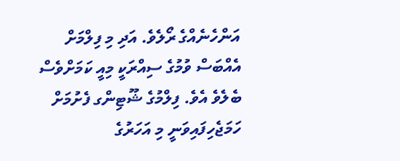އަންހެނެއްގެ ރޯލެވެ. އަދި މި ފިލްމަށް އެއްބަސް ވުމުގެ ސިއްރަކީ މިއީ ކަމަށްވެސް ބެލެވެ އެވެ. ފިލްމުގެ ޝޫޓިންގ ފެށުމަށް ހަމަޖެހިފައިވަނީ މި އަހަރުގެ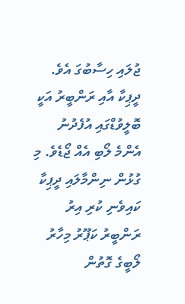ޖުލައި ހިސާބުގަ އެވެ.
ދީޕިކާ އާއި ރަންބީރު އަކީ ބޮލީވުޑްގައި އުފެދުނު އެންމެ ލޯބި އެއް ޖޯޑެވެ. މި ގުޅުން ނިންމާލައި ދީޕިކާ ކައިވެނި ކުރި އިރު ރަންބީރު ކަޕޫރު މިހާރު ލޯބީގެ ގޮތުން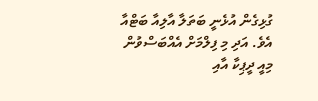ގުޅިގެން އުޅެނީ ބަތަލާ އާލިއާ ބަޓްއާ އެވެ. އަދި މި ފިލްމަށް އެއްބަސްވުން މިއީ ދީޕިކާ އާއި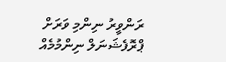ރަންވީރު ނިންމި ވަރަށް ޕްރޮފެޝަނަލް ނިންމުމެއް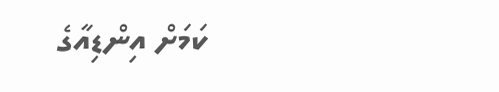ކަމަށް އިންޑިއާގެ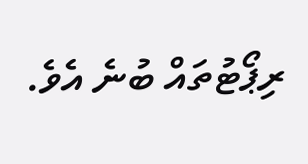ރިޕޯޓުތައް ބުނެ އެވެ.